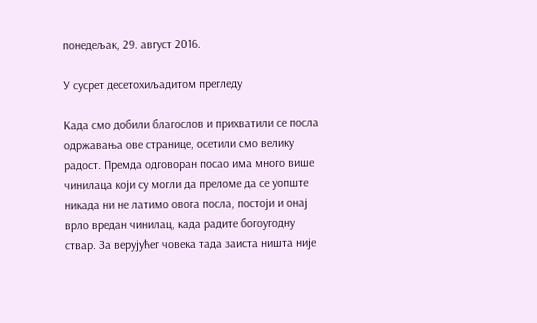понедељак, 29. август 2016.

У сусрет десетохиљадитом прегледу

Када смо добили благослов и прихватили се посла одржавања ове странице, осетили смо велику радост. Премда одговоран посао има много више чинилаца који су могли да преломе да се уопште никада ни не латимо овога посла, постоји и онај врло вредан чинилац, када радите богоугодну ствар. За верујућег човека тада заиста ништа није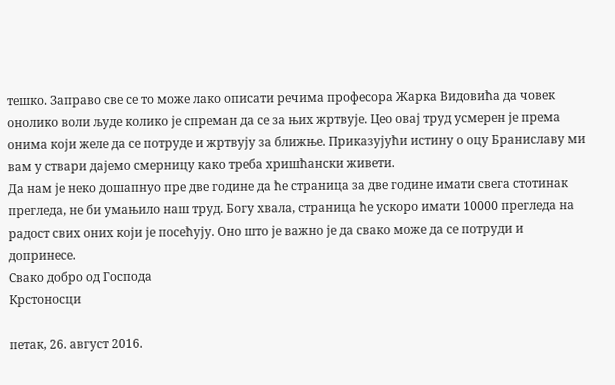тешко. Заправо све се то може лако описати речима професора Жарка Видовића да човек онолико воли људе колико је спреман да се за њих жртвује. Цео овај труд усмерен је према онима који желе да се потруде и жртвују за ближње. Приказујући истину о оцу Браниславу ми вам у ствари дајемо смерницу како треба хришћански живети.
Да нам је неко дошапнуо пре две године да ће страница за две године имати свега стотинак прегледа, не би умањило наш труд. Богу хвала, страница ће ускоро имати 10000 прегледа на радост свих оних који је посећују. Оно што је важно је да свако може да се потруди и допринесе.
Свако добро од Господа
Крстоносци

петак, 26. август 2016.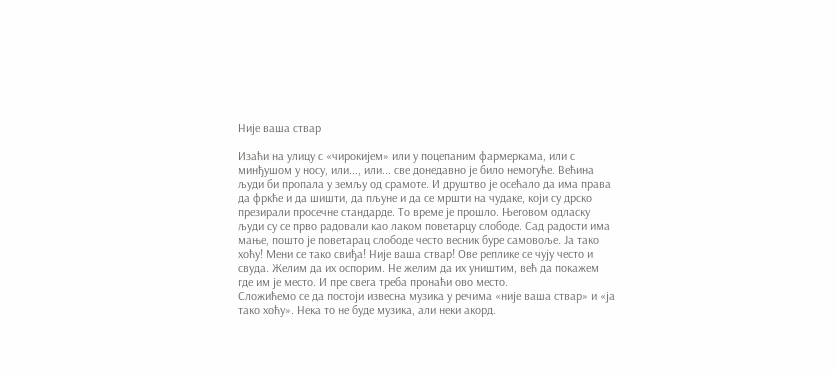Није ваша ствар

Изаћи на улицу с «чирокијем» или у поцепаним фармеркама, или с минђушом у носу, или..., или... све донедавно је било немогуће. Већина људи би пропала у земљу од срамоте. И друштво је осећало да има права да фркће и да шишти, да пљуне и да се мршти на чудаке, који су дрско презирали просечне стандарде. То време је прошло. Његовом одласку људи су се прво радовали као лаком поветарцу слободе. Сад радости има мање, пошто је поветарац слободе често весник буре самовоље. Ја тако хоћу! Мени се тако свиђа! Није ваша ствар! Ове реплике се чују често и свуда. Желим да их оспорим. Не желим да их уништим, већ да покажем где им је место. И пре свега треба пронаћи ово место.
Сложићемо се да постоји извесна музика у речима «није ваша ствар» и «ја тако хоћу». Нека то не буде музика, али неки акорд.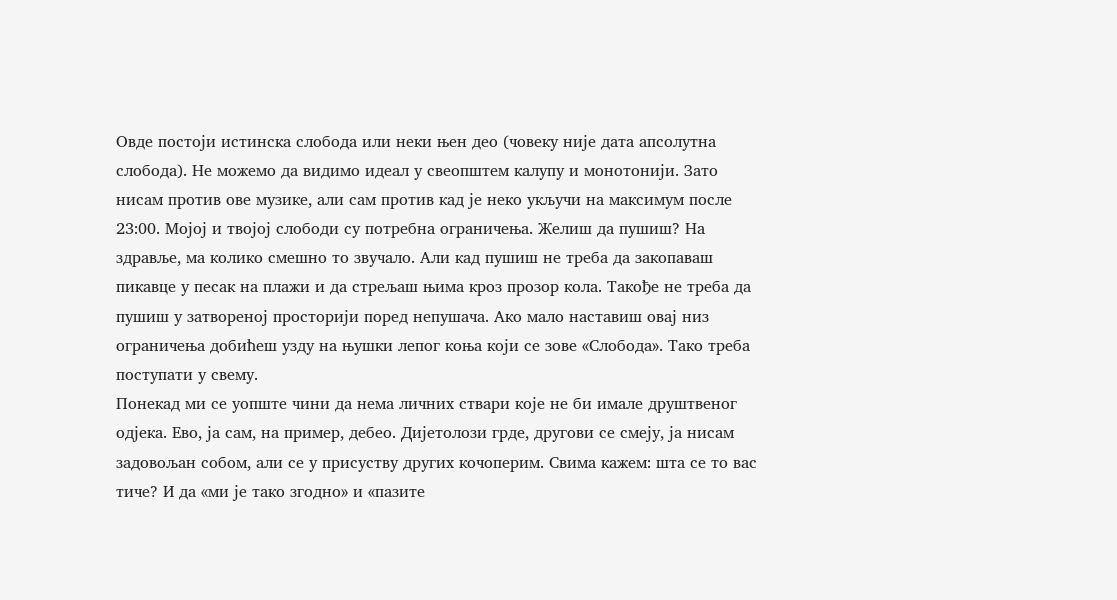Овде постоји истинска слобода или неки њен део (човеку није дата апсолутна слобода). Не можемо да видимо идеал у свеопштем калупу и монотонији. Зато нисам против ове музике, али сам против кад је неко укључи на максимум после 23:00. Мојој и твојој слободи су потребна ограничења. Желиш да пушиш? На здравље, ма колико смешно то звучало. Али кад пушиш не треба да закопаваш пикавце у песак на плажи и да стрељаш њима кроз прозор кола. Такође не треба да пушиш у затвореној просторији поред непушача. Ако мало наставиш овај низ ограничења добићеш узду на њушки лепог коња који се зове «Слобода». Тако треба поступати у свему.
Понекад ми се уопште чини да нема личних ствари које не би имале друштвеног одјека. Ево, ја сам, на пример, дебео. Дијетолози грде, другови се смеју, ја нисам задовољан собом, али се у присуству других кочоперим. Свима кажем: шта се то вас тиче? И да «ми је тако згодно» и «пазите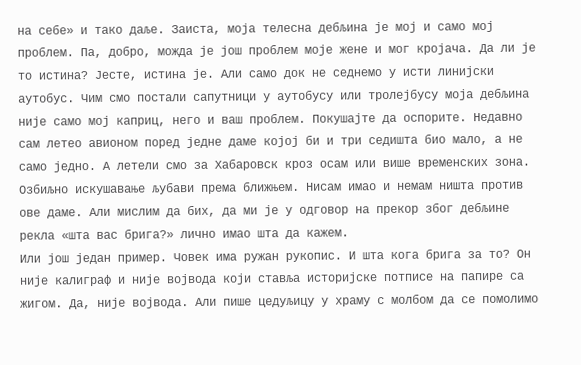на себе» и тако даље. Заиста, моја телесна дебљина је мој и само мој проблем. Па, добро, можда је још проблем моје жене и мог кројача. Да ли је то истина? Јесте, истина је. Али само док не седнемо у исти линијски аутобус. Чим смо постали сапутници у аутобусу или тролејбусу моја дебљина није само мој каприц, него и ваш проблем. Покушајте да оспорите. Недавно сам летео авионом поред једне даме којој би и три седишта био мало, а не само једно. А летели смо за Хабаровск кроз осам или више временских зона. Озбиљно искушавање љубави према ближњем. Нисам имао и немам ништа против ове даме. Али мислим да бих, да ми је у одговор на прекор због дебљине рекла «шта вас брига?» лично имао шта да кажем.
Или још један пример. Човек има ружан рукопис. И шта кога брига за то? Он није калиграф и није војвода који ставља историјске потписе на папире са жигом. Да, није војвода. Али пише цедуљицу у храму с молбом да се помолимо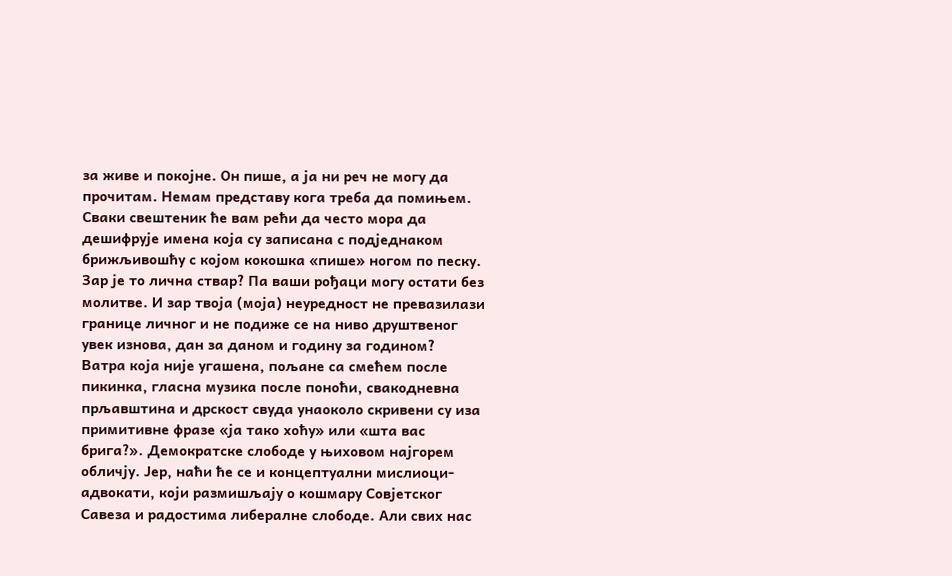за живе и покојне. Он пише, а ја ни реч не могу да прочитам. Немам представу кога треба да помињем. Сваки свештеник ће вам рећи да често мора да дешифрује имена која су записана с подједнаком брижљивошћу с којом кокошка «пише» ногом по песку. Зар је то лична ствар? Па ваши рођаци могу остати без молитве. И зар твоја (моја) неуредност не превазилази границе личног и не подиже се на ниво друштвеног увек изнова, дан за даном и годину за годином?
Ватра која није угашена, пољане са смећем после пикинка, гласна музика после поноћи, свакодневна прљавштина и дрскост свуда унаоколо скривени су иза примитивне фразе «ја тако хоћу» или «шта вас брига?». Демократске слободе у њиховом најгорем обличју. Јер, наћи ће се и концептуални мислиоци-адвокати, који размишљају о кошмару Совјетског Савеза и радостима либералне слободе. Али свих нас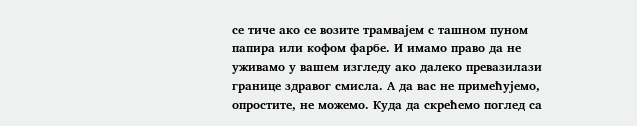се тиче ако се возите трамвајем с ташном пуном папира или кофом фарбе. И имамо право да не уживамо у вашем изгледу ако далеко превазилази границе здравог смисла. А да вас не примећујемо, опростите, не можемо. Куда да скрећемо поглед са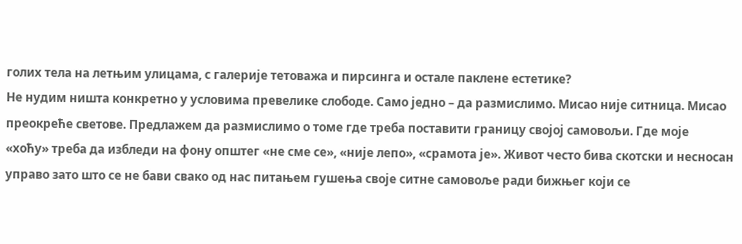голих тела на летњим улицама, с галерије тетоважа и пирсинга и остале паклене естетике?
Не нудим ништа конкретно у условима превелике слободе. Само једно – да размислимо. Мисао није ситница. Мисао преокреће светове. Предлажем да размислимо о томе где треба поставити границу својој самовољи. Где моје «хоћу» треба да избледи на фону општег «не сме се», «није лепо», «срамота је». Живот често бива скотски и несносан управо зато што се не бави свако од нас питањем гушења своје ситне самовоље ради бижњег који се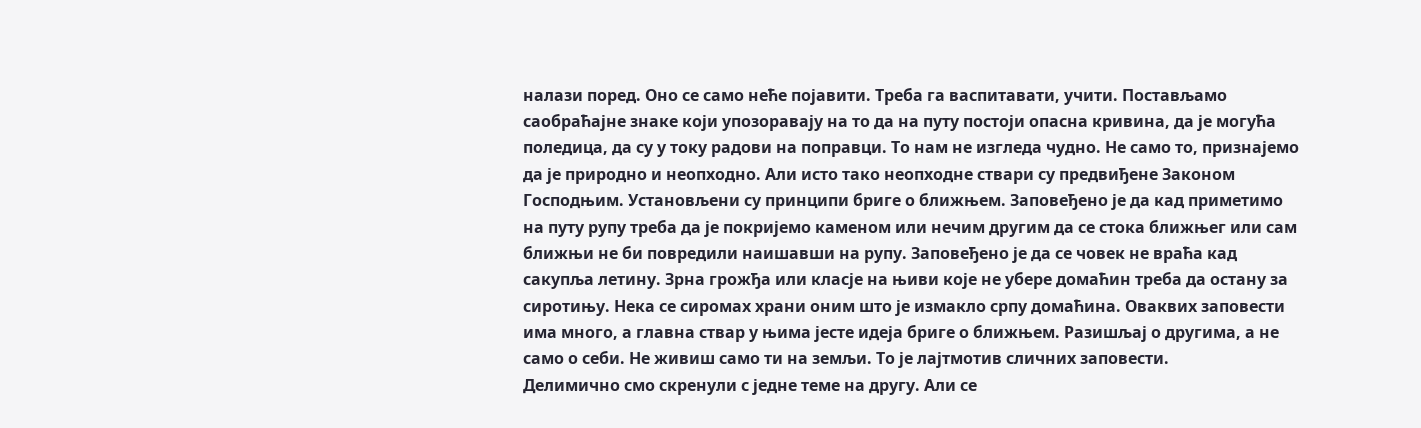налази поред. Оно се само неће појавити. Треба га васпитавати, учити. Постављамо саобраћајне знаке који упозоравају на то да на путу постоји опасна кривина, да је могућа поледица, да су у току радови на поправци. То нам не изгледа чудно. Не само то, признајемо да је природно и неопходно. Али исто тако неопходне ствари су предвиђене Законом Господњим. Установљени су принципи бриге о ближњем. Заповеђено је да кад приметимо на путу рупу треба да је покријемо каменом или нечим другим да се стока ближњег или сам ближњи не би повредили наишавши на рупу. Заповеђено је да се човек не враћа кад сакупља летину. Зрна грожђа или класје на њиви које не убере домаћин треба да остану за сиротињу. Нека се сиромах храни оним што је измакло српу домаћина. Оваквих заповести има много, а главна ствар у њима јесте идеја бриге о ближњем. Разишљај о другима, а не само о себи. Не живиш само ти на земљи. То је лајтмотив сличних заповести.
Делимично смо скренули с једне теме на другу. Али се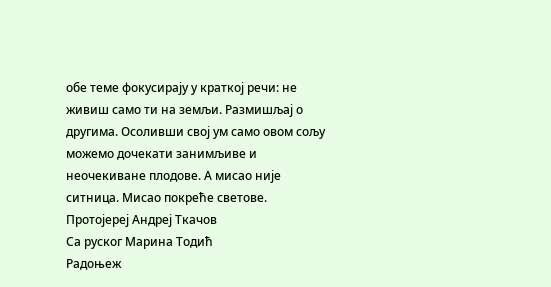обе теме фокусирају у краткој речи: не живиш само ти на земљи. Размишљај о другима. Осоливши свој ум само овом сољу можемо дочекати занимљиве и неочекиване плодове. А мисао није ситница. Мисао покреће светове.
Протојереј Андреј Ткачов
Са руског Марина Тодић
Радоњеж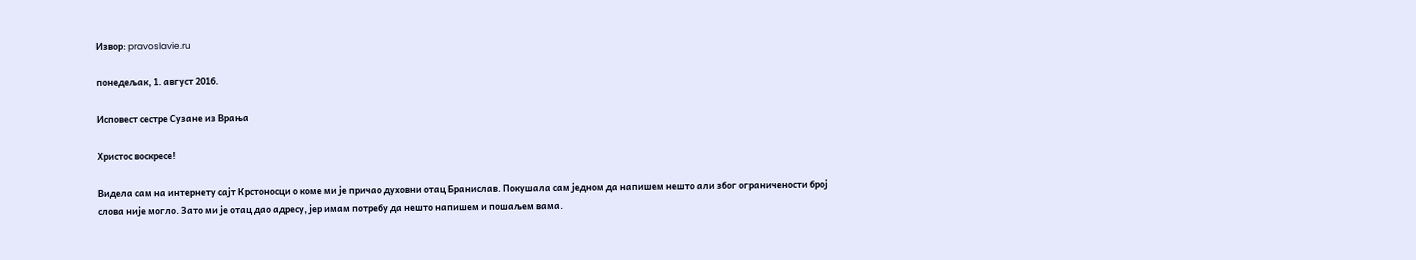Извор: pravoslavie.ru

понедељак, 1. август 2016.

Исповест сестре Сузане из Врања

Христос воскресе!

Видела сам на интернету сајт Крстоносци о коме ми је причао духовни отац Бранислав. Покушала сам једном да напишем нешто али због ограничености број слова није могло. Зато ми је отац дао адресу, јер имам потребу да нешто напишем и пошаљем вама.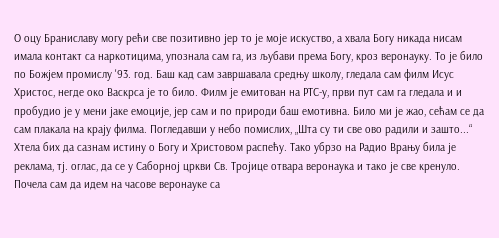О оцу Браниславу могу рећи све позитивно јер то је моје искуство, а хвала Богу никада нисам имала контакт са наркотицима, упознала сам га, из љубави према Богу, кроз веронауку. То је било по Божјем промислу '93. год. Баш кад сам завршавала средњу школу, гледала сам филм Исус Христос, негде око Васкрса је то било. Филм је емитован на РТС-у, први пут сам га гледала и и пробудио је у мени јаке емоције, јер сам и по природи баш емотивна. Било ми је жао, сећам се да сам плакала на крају филма. Погледавши у небо помислих, „Шта су ти све ово радили и зашто...“ Хтела бих да сазнам истину о Богу и Христовом распећу. Тако убрзо на Радио Врању била је реклама, тј. оглас, да се у Саборној цркви Св. Тројице отвара веронаука и тако је све кренуло.
Почела сам да идем на часове веронауке са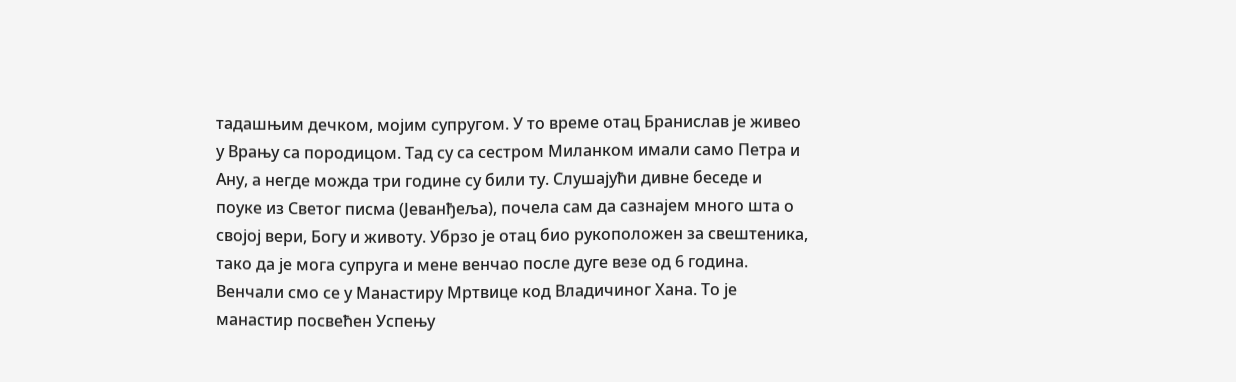тадашњим дечком, мојим супругом. У то време отац Бранислав је живео у Врању са породицом. Тад су са сестром Миланком имали само Петра и Ану, а негде можда три године су били ту. Слушајући дивне беседе и поуке из Светог писма (Јеванђеља), почела сам да сазнајем много шта о својој вери, Богу и животу. Убрзо је отац био рукоположен за свештеника, тако да је мога супруга и мене венчао после дуге везе од 6 година. Венчали смо се у Манастиру Мртвице код Владичиног Хана. То је манастир посвећен Успењу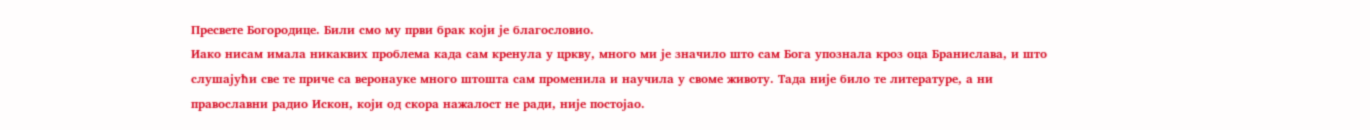Пресвете Богородице. Били смо му први брак који је благословио.
Иако нисам имала никаквих проблема када сам кренула у цркву, много ми је значило што сам Бога упознала кроз оца Бранислава, и што слушајући све те приче са веронауке много штошта сам променила и научила у своме животу. Тада није било те литературе, а ни православни радио Искон, који од скора нажалост не ради, није постојао.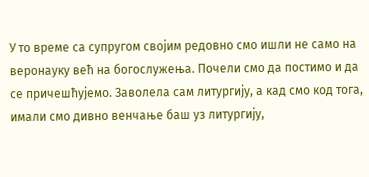У то време са супругом својим редовно смо ишли не само на веронауку већ на богослужења. Почели смо да постимо и да се причешћујемо. Заволела сам литургију, а кад смо код тога, имали смо дивно венчање баш уз литургију,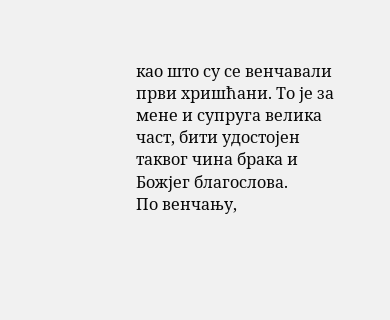као што су се венчавали први хришћани. То је за мене и супруга велика част, бити удостојен таквог чина брака и Божјег благослова.
По венчању,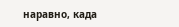наравно, када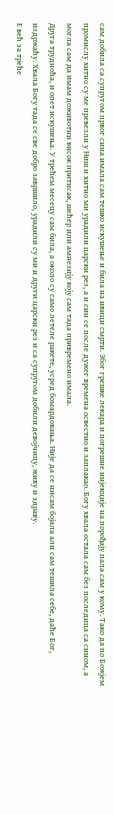сам добила са супругом првог сина имала сам тешко искушење и била на ивици смрти. Због грешке лекара и погрешне инјекције на порођају пала сам у кому. Тако да по Божјем промислу хитно су ме превезли у Ниш и хитно ми урадили царски рез, а и син се после дужег времена освестио и заплакао. Богу хвала остала сам без последица са сином, а могла сам да имам доживотни висок притисак, шећер или амнезију коју сам тада привремено имала.
Друга трудноћа, и опет искушења. У трећем месецу сам била, а около су само летеле ракете, усред бомардовања. Није да се нисам бојала али сам тешила себе, даће Бог, издржаћу. Хвала Богу тада се све добро завршило, урадили су ми и други царски рез и са супругом добили девојчицу, живу и здраву.
Е већ за треће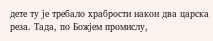дете ту је требало храбрости након два царска реза. Тада, по Божјем промислу,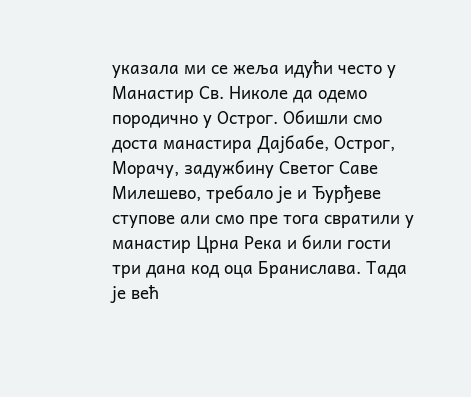указала ми се жеља идући често у Манастир Св. Николе да одемо породично у Острог. Обишли смо доста манастира Дајбабе, Острог, Морачу, задужбину Светог Саве Милешево, требало је и Ђурђеве ступове али смо пре тога свратили у манастир Црна Река и били гости три дана код оца Бранислава. Тада је већ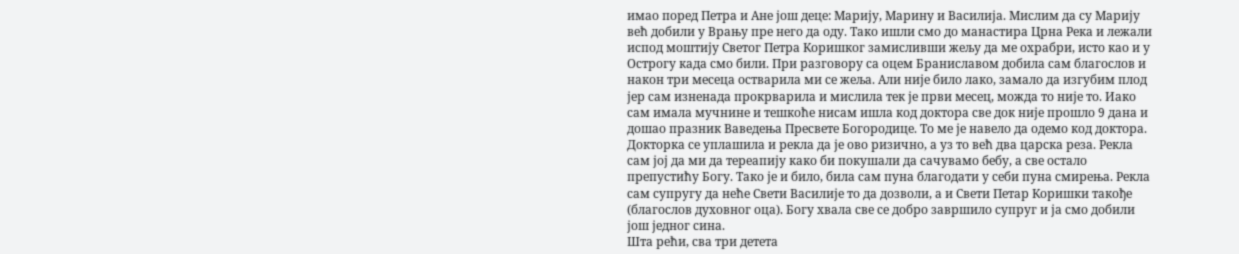имао поред Петра и Ане још деце: Марију, Марину и Василија. Мислим да су Марију већ добили у Врању пре него да оду. Тако ишли смо до манастира Црна Река и лежали испод моштију Светог Петра Коришког замисливши жељу да ме охрабри, исто као и у Острогу када смо били. При разговору са оцем Браниславом добила сам благослов и након три месеца остварила ми се жеља. Али није било лако, замало да изгубим плод јер сам изненада прокрварила и мислила тек је први месец, можда то није то. Иако сам имала мучнине и тешкоће нисам ишла код доктора све док није прошло 9 дана и дошао празник Ваведења Пресвете Богородице. То ме је навело да одемо код доктора. Докторка се уплашила и рекла да је ово ризично, а уз то већ два царска реза. Рекла сам јој да ми да тереапију како би покушали да сачувамо бебу, а све остало препустићу Богу. Тако је и било, била сам пуна благодати у себи пуна смирења. Рекла сам супругу да неће Свети Василије то да дозволи, а и Свети Петар Коришки такође (благослов духовног оца). Богу хвала све се добро завршило супруг и ја смо добили још једног сина.
Шта рећи, сва три детета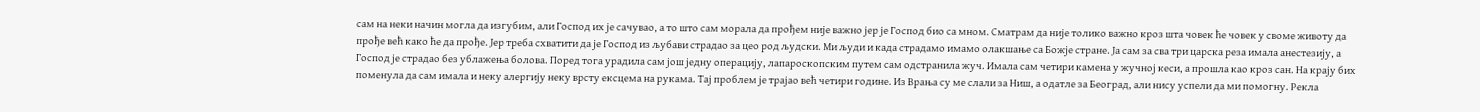сам на неки начин могла да изгубим, али Господ их је сачувао, а то што сам морала да прођем није важно јер је Господ био са мном. Сматрам да није толико важно кроз шта човек ће човек у своме животу да прође већ како ће да прође. Јер треба схватити да је Господ из љубави страдао за цео род људски. Ми људи и када страдамо имамо олакшање са Божје стране. Ја сам за сва три царска реза имала анестезију, а Господ је страдао без ублажења болова. Поред тога урадила сам још једну операцију, лапароскопским путем сам одстранила жуч. Имала сам четири камена у жучној кеси, а прошла као кроз сан. На крају бих поменула да сам имала и неку алергију неку врсту ексцема на рукама. Тај проблем је трајао већ четири године. Из Врања су ме слали за Ниш, а одатле за Београд, али нису успели да ми помогну. Рекла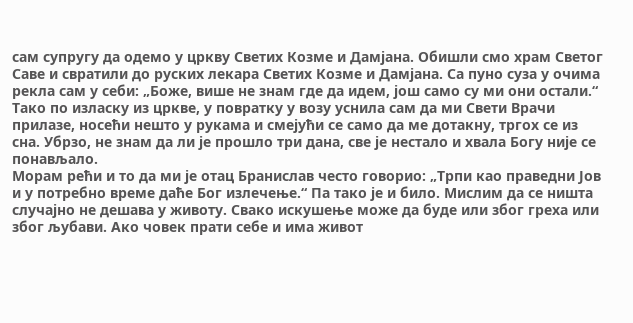сам супругу да одемо у цркву Светих Козме и Дамјана. Обишли смо храм Светог Саве и свратили до руских лекара Светих Козме и Дамјана. Са пуно суза у очима рекла сам у себи: „Боже, више не знам где да идем, још само су ми они остали.“ Тако по изласку из цркве, у повратку у возу уснила сам да ми Свети Врачи прилазе, носећи нешто у рукама и смејући се само да ме дотакну, тргох се из сна. Убрзо, не знам да ли је прошло три дана, све је нестало и хвала Богу није се понављало.
Морам рећи и то да ми је отац Бранислав често говорио: „Трпи као праведни Јов и у потребно време даће Бог излечење.“ Па тако је и било. Мислим да се ништа случајно не дешава у животу. Свако искушење може да буде или због греха или због љубави. Ако човек прати себе и има живот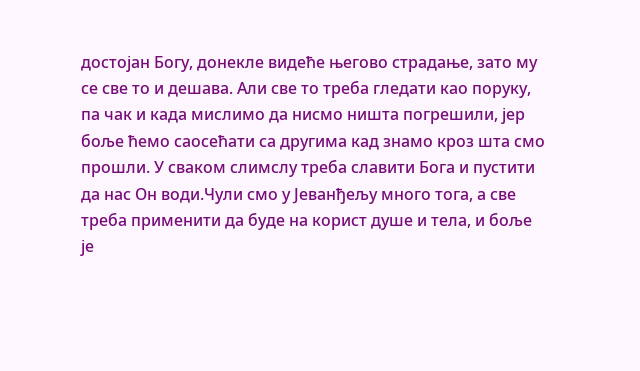достојан Богу, донекле видеће његово страдање, зато му се све то и дешава. Али све то треба гледати као поруку, па чак и када мислимо да нисмо ништа погрешили, јер боље ћемо саосећати са другима кад знамо кроз шта смо прошли. У сваком слимслу треба славити Бога и пустити да нас Он води.Чули смо у Јеванђељу много тога, а све треба применити да буде на корист душе и тела, и боље је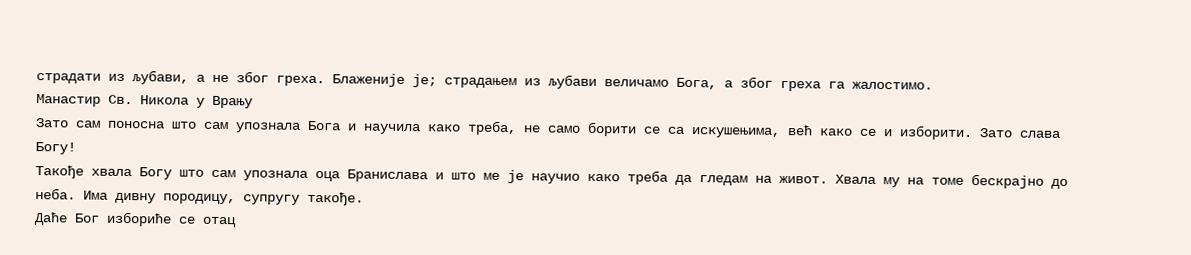страдати из љубави, а не због греха. Блаженије је; страдањем из љубави величамо Бога, а због греха га жалостимо.
Манастир Св. Никола у Врању
Зато сам поносна што сам упознала Бога и научила како треба, не само борити се са искушењима, већ како се и изборити. Зато слава Богу!
Такође хвала Богу што сам упознала оца Бранислава и што ме је научио како треба да гледам на живот. Хвала му на томе бескрајно до неба. Има дивну породицу, супругу такође.
Даће Бог избориће се отац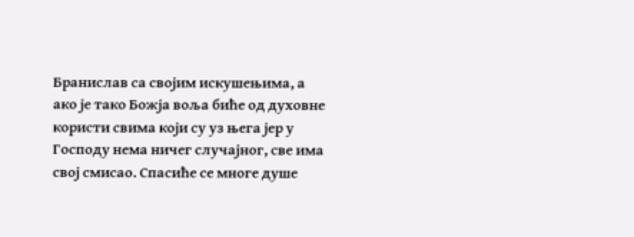Бранислав са својим искушењима, а ако је тако Божја воља биће од духовне користи свима који су уз њега јер у Господу нема ничег случајног, све има свој смисао. Спасиће се многе душе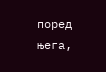поред њега,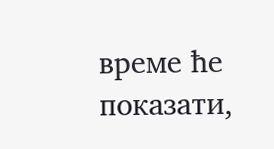време ће показати,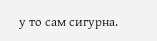у то сам сигурна.